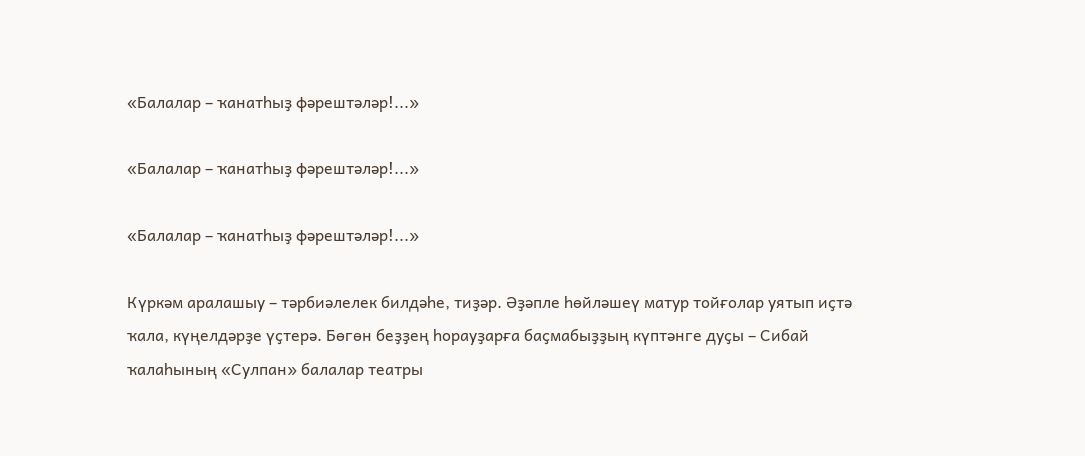«Балалар – ҡанатһыҙ фәрештәләр!...»

«Балалар – ҡанатһыҙ фәрештәләр!...»

«Балалар – ҡанатһыҙ фәрештәләр!...»

Күркәм аралашыу – тәрбиәлелек билдәһе, тиҙәр. Әҙәпле һөйләшеү матур тойғолар уятып иҫтә ҡала, күңелдәрҙе үҫтерә. Бөгөн беҙҙең һорауҙарға баҫмабыҙҙың күптәнге дуҫы – Сибай ҡалаһының «Сулпан» балалар театры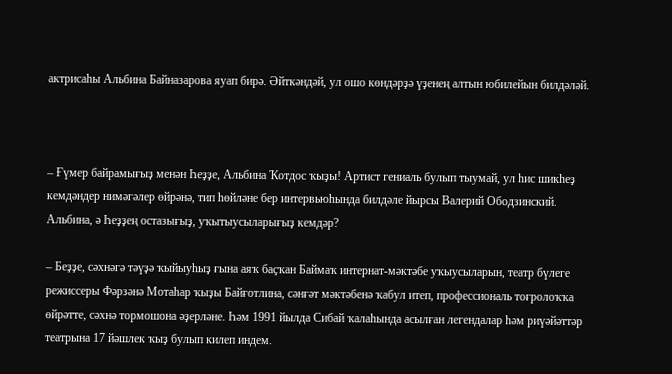актрисаһы Альбина Байназарова яуап бирә. Әйткәндәй, ул ошо көндәрҙә үҙенең алтын юбилейын билдәләй.



– Ғүмер байрамығыҙ менән Һеҙҙе, Альбина Ҡотдос ҡыҙы! Артист гениаль булып тыумай, ул һис шикһеҙ кемдәндер нимәгәлер өйрәнә, тип һөйләне бер интервьюһында билдәле йырсы Валерий Ободзинский. Альбина, ә Һеҙҙең остазығыҙ, уҡытыусыларығыҙ кемдәр?

– Беҙҙе, сәхнәгә тәүҙә ҡыйыуһыҙ ғына аяҡ баҫҡан Баймаҡ интернат-мәктәбе уҡыусыларын, театр бүлеге режиссеры Фәрзәнә Мотаһар ҡыҙы Байғотлина, сәнғәт мәктәбенә ҡабул итеп, профессиональ тоғролоҡҡа өйрәтте, сәхнә тормошона әҙерләне. Һәм 1991 йылда Сибай ҡалаһында асылған легендалар һәм риүәйәттәр театрына 17 йәшлек ҡыҙ булып килеп индем.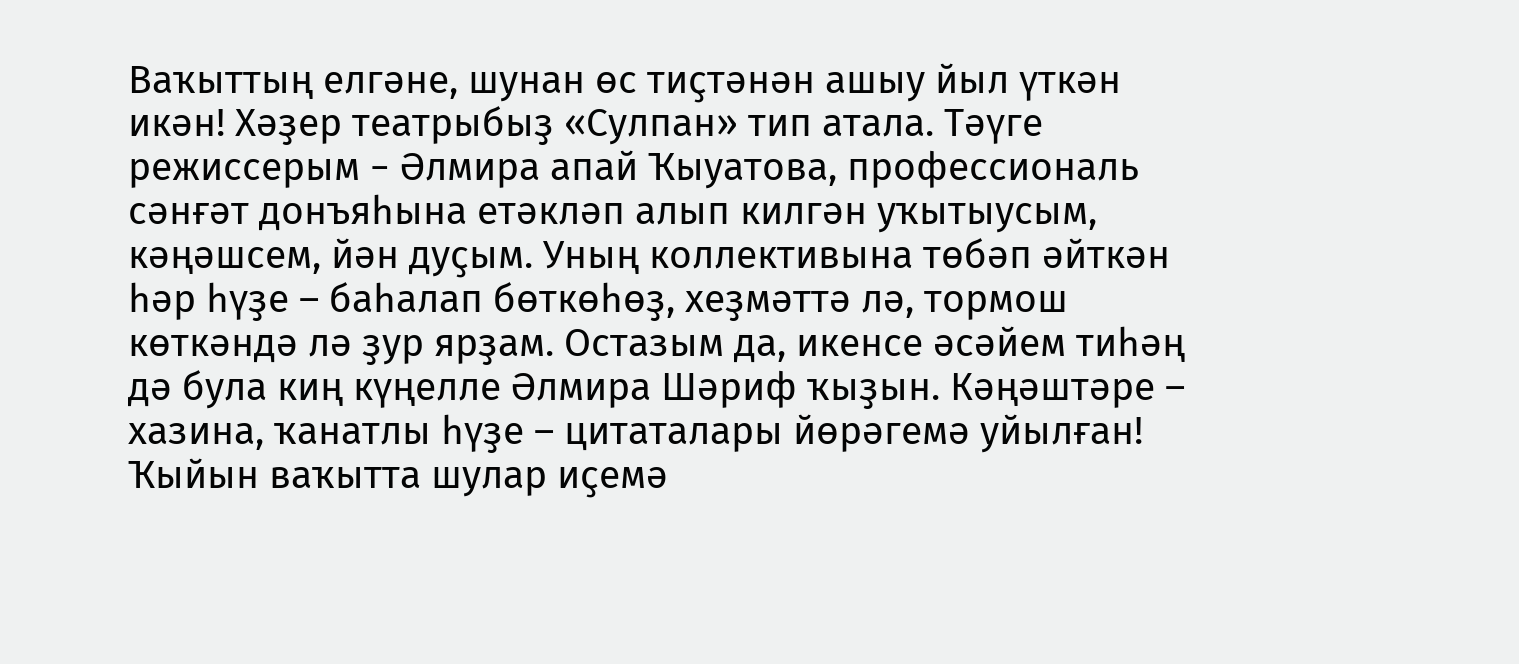Ваҡыттың елгәне, шунан өс тиҫтәнән ашыу йыл үткән икән! Хәҙер театрыбыҙ «Сулпан» тип атала. Тәүге режиссерым − Әлмира апай Ҡыуатова, профессиональ сәнғәт донъяһына етәкләп алып килгән уҡытыусым, кәңәшсем, йән дуҫым. Уның коллективына төбәп әйткән һәр һүҙе – баһалап бөткөһөҙ, хеҙмәттә лә, тормош көткәндә лә ҙур ярҙам. Остазым да, икенсе әсәйем тиһәң дә була киң күңелле Әлмира Шәриф ҡыҙын. Кәңәштәре – хазина, ҡанатлы һүҙе – цитаталары йөрәгемә уйылған! Ҡыйын ваҡытта шулар иҫемә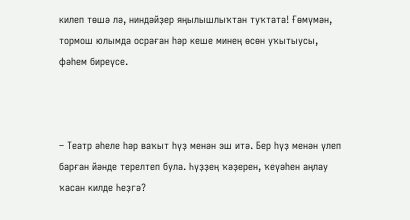килеп төшә лә, ниндәйҙер яңылышлыҡтан туҡтата! Ғөмүмән, тормош юлымда осраған һәр кеше минең өсөн уҡытыусы, фәһем биреүсе.



– Театр әһеле һәр ваҡыт һүҙ менән эш итә. Бер һүҙ менән үлеп барған йәнде терелтеп була. Һүҙҙең ҡәҙерен, ҡеүәһен аңлау ҡасан килде Һеҙгә?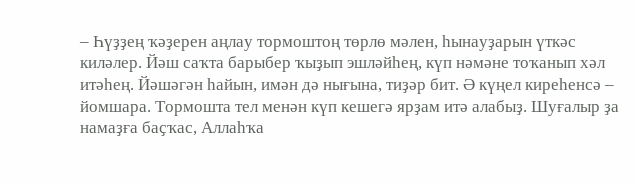– Һүҙҙең ҡәҙерен аңлау тормоштоң төрлө мәлен, һынауҙарын үткәс киләлер. Йәш саҡта барыбер ҡыҙып эшләйһең, күп нәмәне тоҡанып хәл итәһең. Йәшәгән һайын, имән дә нығына, тиҙәр бит. Ә күңел киреһенсә – йомшара. Тормошта тел менән күп кешегә ярҙам итә алабыҙ. Шуғалыр ҙа намаҙға баҫҡас, Аллаһҡа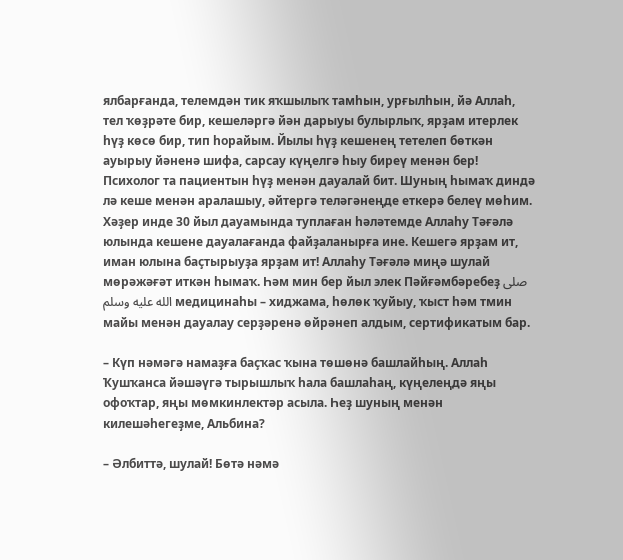ялбарғанда, телемдән тик яҡшылыҡ тамһын, урғылһын, йә Аллаһ, тел ҡөҙрәте бир, кешеләргә йән дарыуы булырлыҡ, ярҙам итерлек һүҙ көсө бир, тип һорайым. Йылы һүҙ кешенең тетелеп бөткән ауырыу йәненә шифа, сарсау күңелгә һыу биреү менән бер! Психолог та пациентын һүҙ менән дауалай бит. Шуның һымаҡ диндә лә кеше менән аралашыу, әйтергә теләгәнеңде еткерә белеү мөһим. Хәҙер инде 30 йыл дауамында туплаған һәләтемде Аллаһу Тәғәлә юлында кешене дауалағанда файҙаланырға ине. Кешегә ярҙам ит, иман юлына баҫтырыуҙа ярҙам ит! Аллаһу Тәғәлә миңә шулай мөрәжәғәт иткән һымаҡ. Һәм мин бер йыл элек Пәйғәмбәребеҙ صلى الله عليه وسلم медицинаһы – хиджама, һөлөк ҡуйыу, ҡыст һәм тмин майы менән дауалау серҙәренә өйрәнеп алдым, сертификатым бар.

– Күп нәмәгә намаҙға баҫҡас ҡына төшөнә башлайһың. Аллаһ Ҡушҡанса йәшәүгә тырышлыҡ һала башлаһаң, күңелеңдә яңы офоҡтар, яңы мөмкинлектәр асыла. Һеҙ шуның менән килешәһегеҙме, Альбина?

– Әлбиттә, шулай! Бөтә нәмә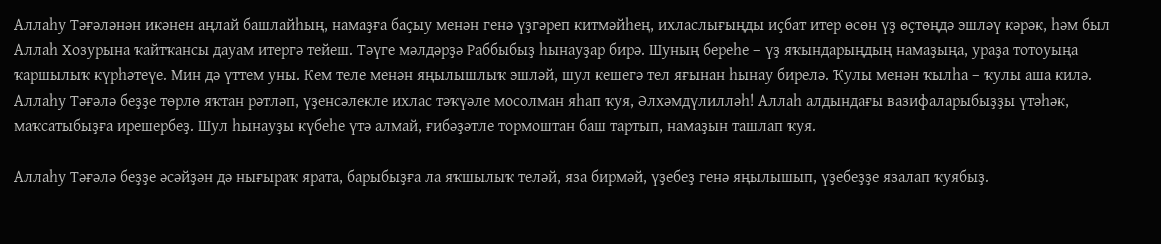Аллаһу Тәғәләнән икәнен аңлай башлайһың, намаҙға баҫыу менән генә үҙгәреп китмәйһең, ихласлығыңды иҫбат итер өсөн үҙ өҫтөңдә эшләү кәрәк, һәм был Аллаһ Хозурына ҡайтҡансы дауам итергә тейеш. Тәүге мәлдәрҙә Раббыбыҙ һынауҙар бирә. Шуның береһе – үҙ яҡындарыңдың намаҙыңа, ураҙа тотоуыңа ҡаршылыҡ күрһәтеүе. Мин дә үттем уны. Кем теле менән яңылышлыҡ эшләй, шул кешегә тел яғынан һынау бирелә. Ҡулы менән ҡылһа – ҡулы аша килә. Аллаһу Тәғәлә беҙҙе төрлө яҡтан рәтләп, үҙенсәлекле ихлас тәҡүәле мосолман яһап ҡуя, Әлхәмдүлилләһ! Аллаһ алдындағы вазифаларыбыҙҙы үтәһәк, маҡсатыбыҙға ирешербеҙ. Шул һынауҙы күбеһе үтә алмай, ғибәҙәтле тормоштан баш тартып, намаҙын ташлап ҡуя.

Аллаһу Тәғәлә беҙҙе әсәйҙән дә нығыраҡ ярата, барыбыҙға ла яҡшылыҡ теләй, яза бирмәй, үҙебеҙ генә яңылышып, үҙебеҙҙе язалап ҡуябыҙ.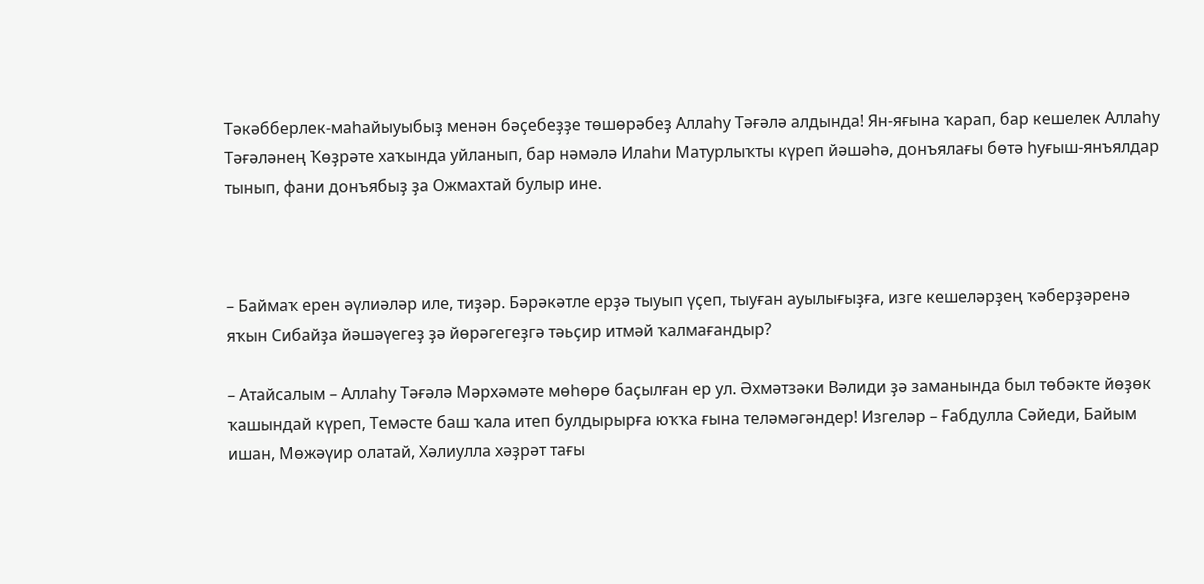Тәкәбберлек-маһайыуыбыҙ менән бәҫебеҙҙе төшөрәбеҙ Аллаһу Тәғәлә алдында! Ян-яғына ҡарап, бар кешелек Аллаһу Тәғәләнең Ҡөҙрәте хаҡында уйланып, бар нәмәлә Илаһи Матурлыҡты күреп йәшәһә, донъялағы бөтә һуғыш-янъялдар тынып, фани донъябыҙ ҙа Ожмахтай булыр ине.



– Баймаҡ ерен әүлиәләр иле, тиҙәр. Бәрәкәтле ерҙә тыуып үҫеп, тыуған ауылығыҙға, изге кешеләрҙең ҡәберҙәренә яҡын Сибайҙа йәшәүегеҙ ҙә йөрәгегеҙгә тәьҫир итмәй ҡалмағандыр?

– Атайсалым – Аллаһу Тәғәлә Мәрхәмәте мөһөрө баҫылған ер ул. Әхмәтзәки Вәлиди ҙә заманында был төбәкте йөҙөк ҡашындай күреп, Темәсте баш ҡала итеп булдырырға юҡҡа ғына теләмәгәндер! Изгеләр – Ғабдулла Сәйеди, Байым ишан, Мөжәүир олатай, Хәлиулла хәҙрәт тағы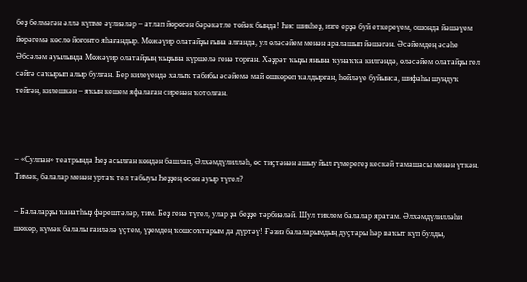беҙ белмәгән әллә күпме әүлиәләр – атлап йөрөгән бәрәкәтле төйәк бында! Һис шикһеҙ, изге ерҙә буй еткереүем, ошонда йәшәүем йөрәгемә көслө йоғонто яһағандыр. Мөжәүир олатайҙы ғына алғанда, ул өләсәйем менән аралашып йәшәгән. Әсәйемдең әсәһе Әбсәләм ауылында Мөжәүир олатайҙың ҡыҙына күршелә генә торған. Хәҙрәт ҡыҙы янына ҡунаҡҡа килгәндә, өләсәйем олатайҙы гел сәйгә саҡырып алыр булған. Бер килеүендә халыҡ табибы әсәйемә май өшкөрөп ҡалдырған, һөйләүе буйынса, шифаһы шундуҡ тейгән, килешкән – яҡын кешем яфалаған сиренән ҡотолған.



– «Сулпан» театрында Һеҙ асылған көндән башлап, Әлхәмдүлилләһ, өс тиҫтәнән ашыу йыл ғүмерегеҙ кескәй тамашасы менән үткән. Тимәк, балалар менән уртаҡ тел табыуы Һеҙҙең өсөн ауыр түгел?

– Балаларҙы ҡанатһыҙ фәрештәләр, тим. Беҙ генә түгел, улар ҙа беҙҙе тәрбиәләй. Шул тиклем балалар яратам. Әлхәмдүлилләһи шөкөр, күмәк балалы ғаиләлә үҫтем, үҙемдең ҡошсоҡтарым да дүртәү! Ғәзиз балаларымдың дуҫтары һәр ваҡыт күп булды,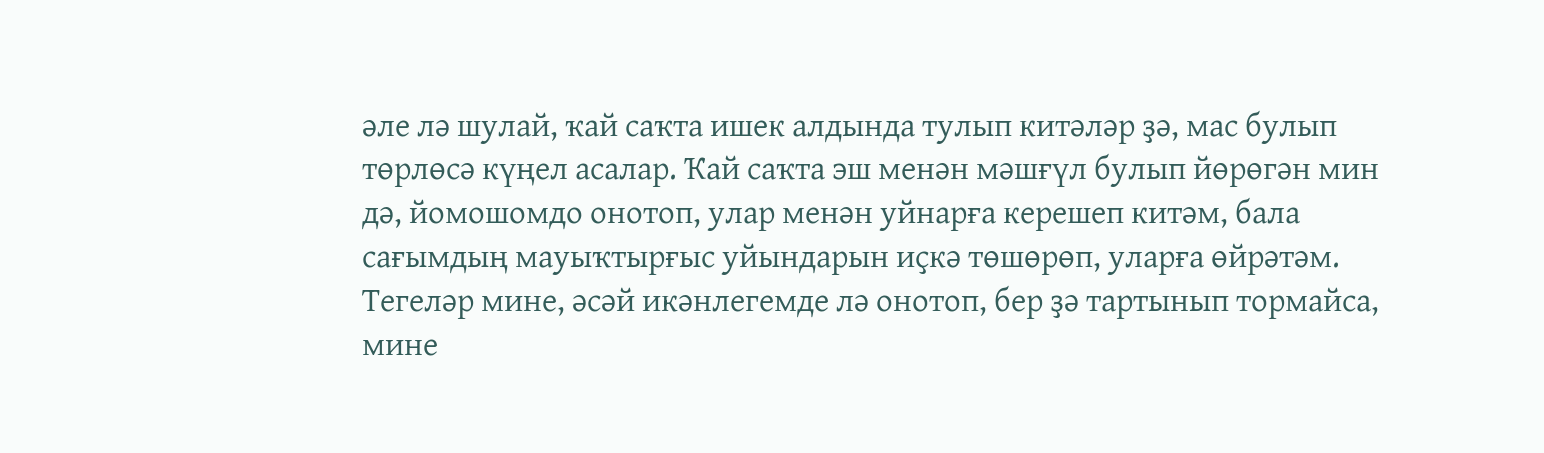әле лә шулай, ҡай саҡта ишек алдында тулып китәләр ҙә, мас булып төрлөсә күңел асалар. Ҡай саҡта эш менән мәшғүл булып йөрөгән мин дә, йомошомдо онотоп, улар менән уйнарға керешеп китәм, бала сағымдың мауыҡтырғыс уйындарын иҫкә төшөрөп, уларға өйрәтәм. Тегеләр мине, әсәй икәнлегемде лә онотоп, бер ҙә тартынып тормайса, мине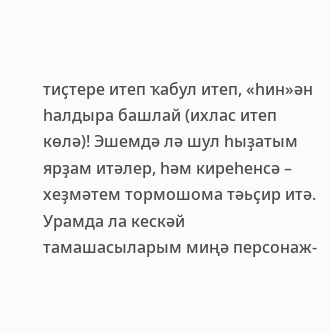тиҫтере итеп ҡабул итеп, «һин»ән һалдыра башлай (ихлас итеп көлә)! Эшемдә лә шул һыҙатым ярҙам итәлер, һәм киреһенсә – хеҙмәтем тормошома тәьҫир итә. Урамда ла кескәй тамашасыларым миңә персонаж-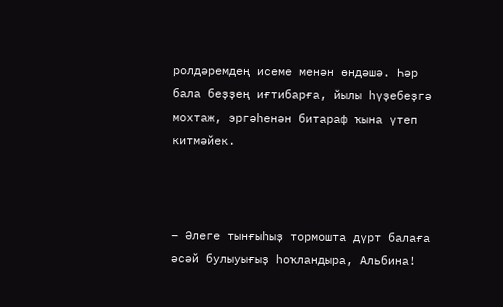ролдәремдең исеме менән өндәшә. Һәр бала беҙҙең иғтибарға, йылы һүҙебеҙгә мохтаж, эргәһенән битараф ҡына үтеп китмәйек.



– Әлеге тынғыһыҙ тормошта дүрт балаға әсәй булыуығыҙ һоҡландыра, Альбина!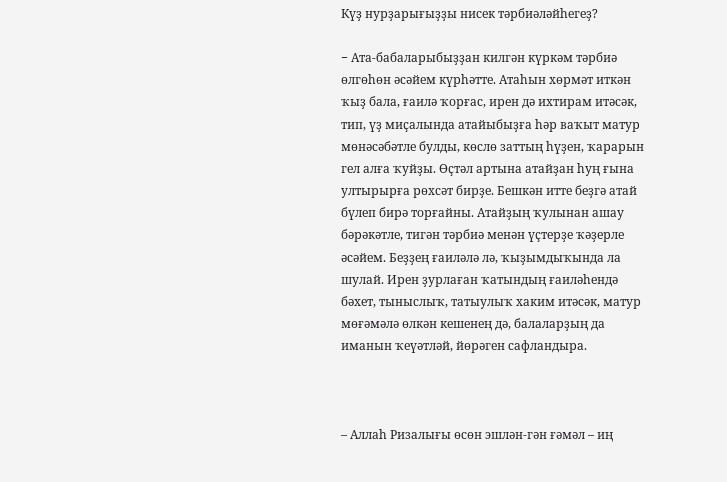Күҙ нурҙарығыҙҙы нисек тәрбиәләйһегеҙ?

− Ата-бабаларыбыҙҙан килгән күркәм тәрбиә өлгөһөн әсәйем күрһәтте. Атаһын хөрмәт иткән ҡыҙ бала, ғаилә ҡорғас, ирен дә ихтирам итәсәк, тип, үҙ миҫалында атайыбыҙға һәр ваҡыт матур мөнәсәбәтле булды, көслө заттың һүҙен, ҡарарын гел алға ҡуйҙы. Өҫтәл артына атайҙан һуң ғына ултырырға рөхсәт бирҙе. Бешкән итте беҙгә атай бүлеп бирә торғайны. Атайҙың ҡулынан ашау бәрәкәтле, тигән тәрбиә менән үҫтерҙе ҡәҙерле әсәйем. Беҙҙең ғаиләлә лә, ҡыҙымдыҡында ла шулай. Ирен ҙурлаған ҡатындың ғаиләһендә бәхет, тыныслыҡ, татыулыҡ хаким итәсәк, матур мөғәмәлә өлкән кешенең дә, балаларҙың да иманын ҡеүәтләй, йөрәген сафландыра.



– Аллаһ Ризалығы өсөн эшлән-гән ғәмәл – иң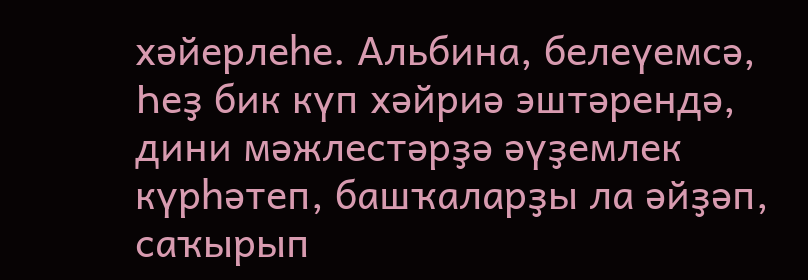хәйерлеһе. Альбина, белеүемсә, Һеҙ бик күп хәйриә эштәрендә, дини мәжлестәрҙә әүҙемлек күрһәтеп, башҡаларҙы ла әйҙәп, саҡырып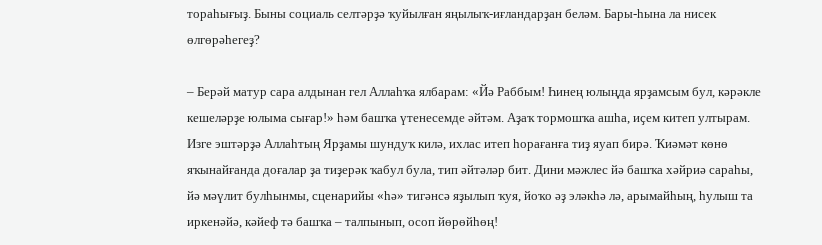тораһығыҙ. Быны социаль селтәрҙә ҡуйылған яңылыҡ-иғландарҙан беләм. Бары-һына ла нисек өлгөрәһегеҙ?

– Берәй матур сара алдынан гел Аллаһҡа ялбарам: «Йә Раббым! Һинең юлыңда ярҙамсым бул, кәрәкле кешеләрҙе юлыма сығар!» һәм башҡа үтенесемде әйтәм. Аҙаҡ тормошҡа ашһа, иҫем китеп ултырам. Изге эштәрҙә Аллаһтың Ярҙамы шундуҡ килә, ихлас итеп һорағанға тиҙ яуап бирә. Ҡиәмәт көнө яҡынайғанда доғалар ҙа тиҙерәк ҡабул була, тип әйтәләр бит. Дини мәжлес йә башҡа хәйриә сараһы, йә мәүлит булһынмы, сценарийы «һә» тигәнсә яҙылып ҡуя, йоҡо әҙ эләкһә лә, арымайһың, һулыш та иркенәйә, кәйеф тә башҡа – талпынып, осоп йөрөйһөң!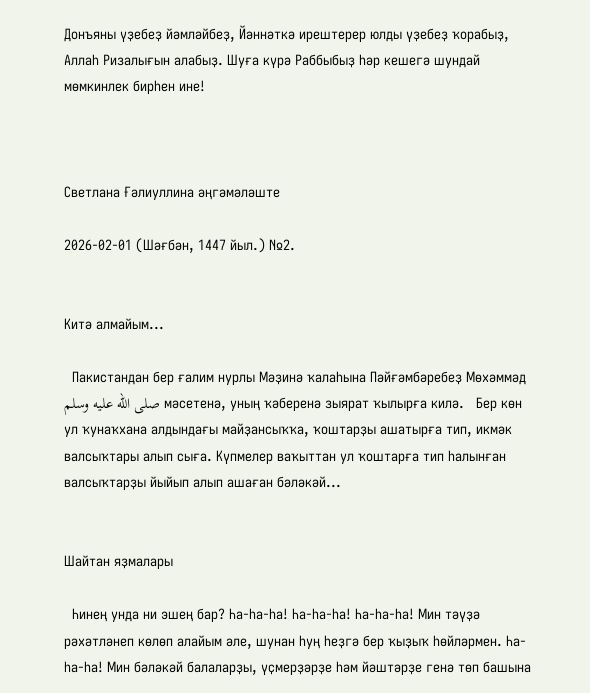Донъяны үҙебеҙ йәмләйбеҙ, Йәннәткә ирештерер юлды үҙебеҙ ҡорабыҙ, Аллаһ Ризалығын алабыҙ. Шуға күрә Раббыбыҙ һәр кешегә шундай мөмкинлек бирһен ине!



Светлана Ғәлиуллина әңгәмәләште

2026-02-01 (Шәғбән, 1447 йыл.) №2.


Китә алмайым...

  Пакистандан бер ғалим нурлы Мәҙинә ҡалаһына Пәйғәмбәребеҙ Мөхәммәд صلى الله عليه وسلم мәсетенә, уның ҡәберенә зыярат ҡылырға килә.   Бер көн ул ҡунаҡхана алдындағы майҙансыҡҡа, ҡоштарҙы ашатырға тип, икмәк валсыҡтары алып сыға. Күпмелер ваҡыттан ул ҡоштарға тип һалынған валсыҡтарҙы йыйып алып ашаған бәләкәй...


Шайтан яҙмалары

  Һинең унда ни эшең бар? Һа-һа-һа! Һа-һа-һа! Һа-һа-һа! Мин тәүҙә рәхәтләнеп көлөп алайым әле, шунан һуң һеҙгә бер ҡыҙыҡ һөйләрмен. Һа-һа-һа! Мин бәләкәй балаларҙы, үҫмерҙәрҙе һәм йәштәрҙе генә төп башына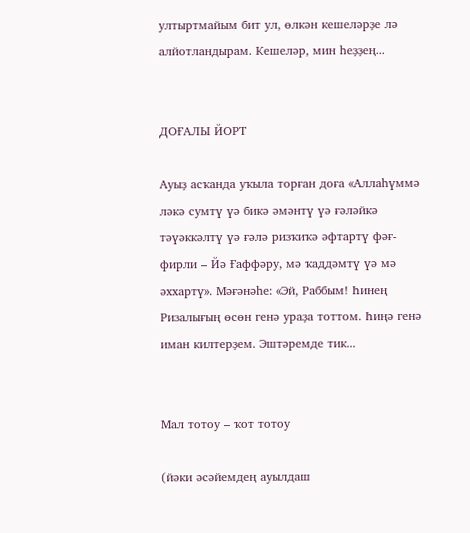ултыртмайым бит ул, өлкән кешеләрҙе лә алйотландырам. Кешеләр, мин һеҙҙең...


ДОҒАЛЫ ЙОРТ

Ауыҙ асҡанда уҡыла торған доға «Аллаһүммә ләкә сумтү үә бикә әмәнтү үә ғәләйкә тәүәккәлтү үә ғәлә ризҡиҡә әфтартү фәғ-фирли – Йә Ғаффәру, мә ҡаддәмтү үә мә әххартү». Мәғәнәһе: «Эй, Раббым! Һинең Ризалығың өсөн генә ураҙа тоттом. Һиңә генә иман килтерҙем. Эштәремде тик...


Мал тотоу – ҡот тотоу

(йәки әсәйемдең ауылдаш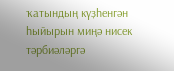ҡатындың күҙһенгән һыйырын миңә нисек тәрбиәләргә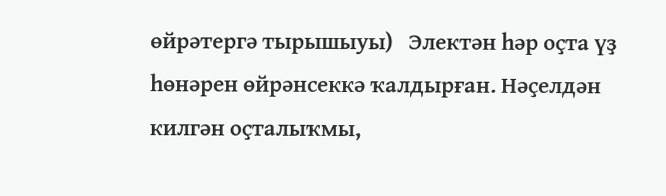өйрәтергә тырышыуы)   Электән һәр оҫта үҙ һөнәрен өйрәнсеккә ҡалдырған. Нәҫелдән килгән оҫталыҡмы,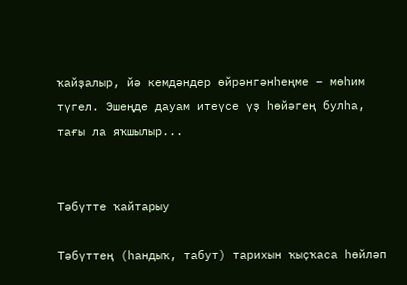ҡайҙалыр, йә кемдәндер өйрәнгәнһеңме – мөһим түгел. Эшеңде дауам итеүсе үҙ һөйәгең булһа, тағы ла яҡшылыр...


Тәбүтте ҡайтарыу

Тәбүттең (һандыҡ, табут) тарихын ҡыҫҡаса һөйләп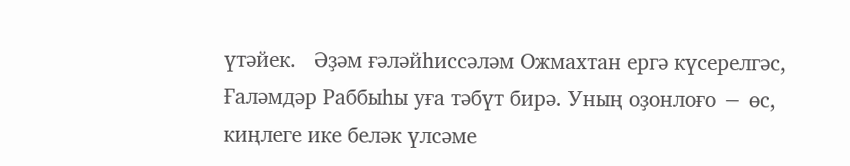үтәйек.   Әҙәм ғәләйһиссәләм Ожмахтан ергә күсерелгәс, Ғаләмдәр Раббыһы уға тәбүт бирә. Уның оҙонлоғо − өс, киңлеге ике беләк үлсәме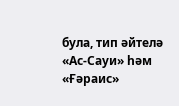була, тип әйтелә «Ас-Сауи» һәм «Ғәраис»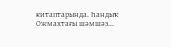китаптарында. Һандыҡ Ожмахтағы шәмшәз...